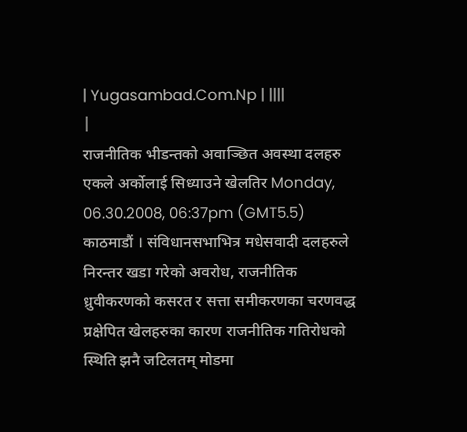| Yugasambad.Com.Np | ||||
|
राजनीतिक भीडन्तको अवाञ्छित अवस्था दलहरु एकले अर्कोलाई सिध्याउने खेलतिर Monday, 06.30.2008, 06:37pm (GMT5.5) काठमाडौं । संविधानसभाभित्र मधेसवादी दलहरुले निरन्तर खडा गरेको अवरोध, राजनीतिक ध्रुवीकरणको कसरत र सत्ता समीकरणका चरणवद्ध प्रक्षेपित खेलहरुका कारण राजनीतिक गतिरोधको स्थिति झनै जटिलतम् मोडमा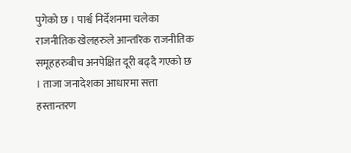पुगेको छ । पार्श्व निर्देशनमा चलेका राजनीतिक खेलहरुले आन्तरिक राजनीतिक समूहहरुबीच अनपेक्षित दूरी बढ्दै गएको छ । ताजा जनादेशका आधारमा सत्ता हस्तान्तरण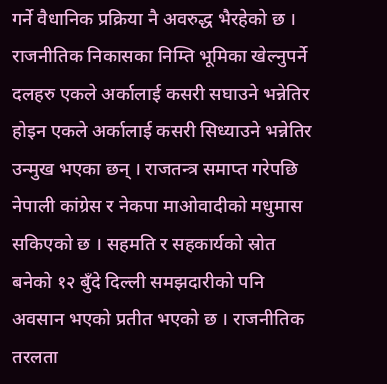गर्ने वैधानिक प्रक्रिया नै अवरुद्ध भैरहेको छ । राजनीतिक निकासका निम्ति भूमिका खेल्नुपर्ने दलहरु एकले अर्कालाई कसरी सघाउने भन्नेतिर होइन एकले अर्कालाई कसरी सिध्याउने भन्नेतिर उन्मुख भएका छन् । राजतन्त्र समाप्त गरेपछि नेपाली कांग्रेस र नेकपा माओवादीको मधुमास सकिएको छ । सहमति र सहकार्यको स्रोत बनेको १२ बुँदे दिल्ली समझदारीको पनि अवसान भएको प्रतीत भएको छ । राजनीतिक तरलता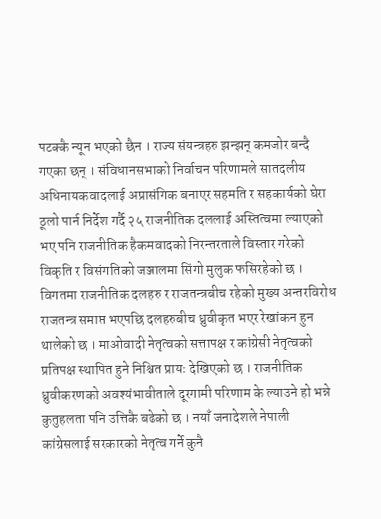पटक्कै न्यून भएको छैन । राज्य संयन्त्रहरु झन्झन् कमजोर बन्दै गएका छन् । संविधानसभाको निर्वाचन परिणामले सातदलीय अधिनायकवादलाई अप्रासंगिक बनाएर सहमति र सहकार्यको घेरा ठूलो पार्न निर्देश गर्दै २५ राजनीतिक दललाई अस्तित्वमा ल्याएको भए पनि राजनीतिक हैकमवादको निरन्तरताले विस्तार गरेको विकृति र विसंगतिको जञ्जालमा सिंगो मुलुक फसिरहेको छ । विगतमा राजनीतिक दलहरु र राजतन्त्रबीच रहेको मुख्य अन्तरविरोध राजतन्त्र समाप्त भएपछि दलहरुबीच ध्रुवीकृत भएर रेखांकन हुन थालेको छ । माओवादी नेतृत्वको सत्तापक्ष र कांग्रेसी नेतृत्वको प्रतिपक्ष स्थापित हुने निश्चित प्रायः देखिएको छ । राजनीतिक ध्रुवीकरणको अवश्यंभावीताले दूरगामी परिणाम के ल्याउने हो भन्ने कुतुहलता पनि उत्तिकै बढेको छ । नयाँ जनादेशले नेपाली कांग्रेसलाई सरकारको नेतृत्व गर्ने कुनै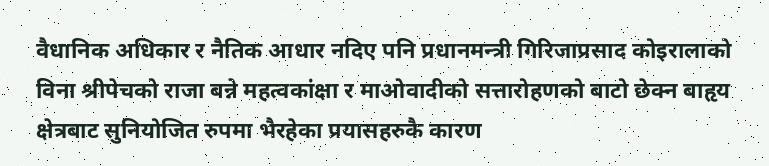वैधानिक अधिकार र नैतिक आधार नदिए पनि प्रधानमन्त्री गिरिजाप्रसाद कोइरालाको विना श्रीपेचको राजा बन्ने महत्वकांक्षा र माओवादीको सत्तारोहणको बाटो छेक्न बाहृय क्षेत्रबाट सुनियोजित रुपमा भैरहेका प्रयासहरुकै कारण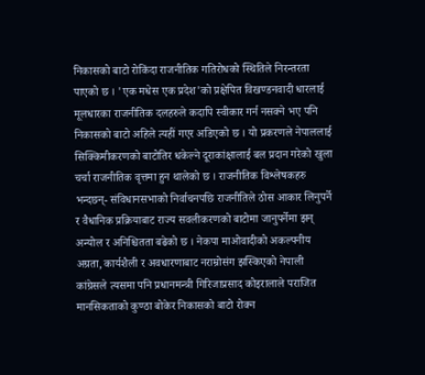निकासको बाटो रोकिंदा राजनीतिक गतिरोधको स्थितिले निरन्तरता पाएको छ । 'एक मधेस एक प्रदेश'को प्रक्षेपित विखण्डनवादी धारलाई मूलधारका राजनीतिक दलहरुले कदापि स्वीकार गर्न नसक्ने भए पनि निकासको बाटो अहिले त्यहीं गएर अडिएको छ । यो प्रकरणले नेपाललाई सिक्किमीकरणको बाटोतिर धकेल्ने दूराकांक्षालाई बल प्रदान गरेको खुला चर्चा राजनीतिक वृत्तमा हुन थालेको छ । राजनीतिक विश्लेषकहरु भन्दछन्- संविधानसभाको निर्वाचनपछि राजनीतिले ठोस आकार लिनुपर्ने र वैधानिक प्रक्रियाबाट राज्य सवलीकरणको बाटोमा जानुपर्नेमा झन् अन्योल र अनिश्चितता बढेको छ । नेकपा माओवादीको अकल्पनीय अग्रता, कार्यशैली र अवधारणाबाट नराम्रोसंग झस्किएको नेपाली कांग्रेसले त्यसमा पनि प्रधानमन्त्री गिरिजाप्रसाद कोइरालाले पराजित मानसिकताको कुण्ठा बोकेर निकासको बाटो रोक्न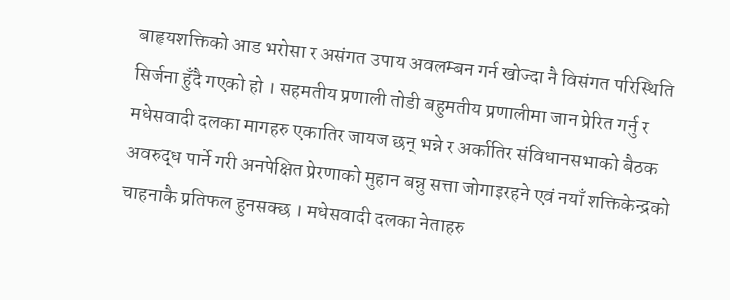बाहृयशक्तिको आड भरोसा र असंगत उपाय अवलम्बन गर्न खोज्दा नै विसंगत परिस्थिति सिर्जना हुँदै गएको हो । सहमतीय प्रणाली तोडी बहुमतीय प्रणालीमा जान प्रेरित गर्नु र मधेसवादी दलका मागहरु एकातिर जायज छन् भन्ने र अर्कातिर संविधानसभाको बैठक अवरुद्ध पार्ने गरी अनपेक्षित प्रेरणाको मुहान बन्नु सत्ता जोगाइरहने एवं नयाँ शक्तिकेन्द्रको चाहनाकै प्रतिफल हुनसक्छ । मधेसवादी दलका नेताहरु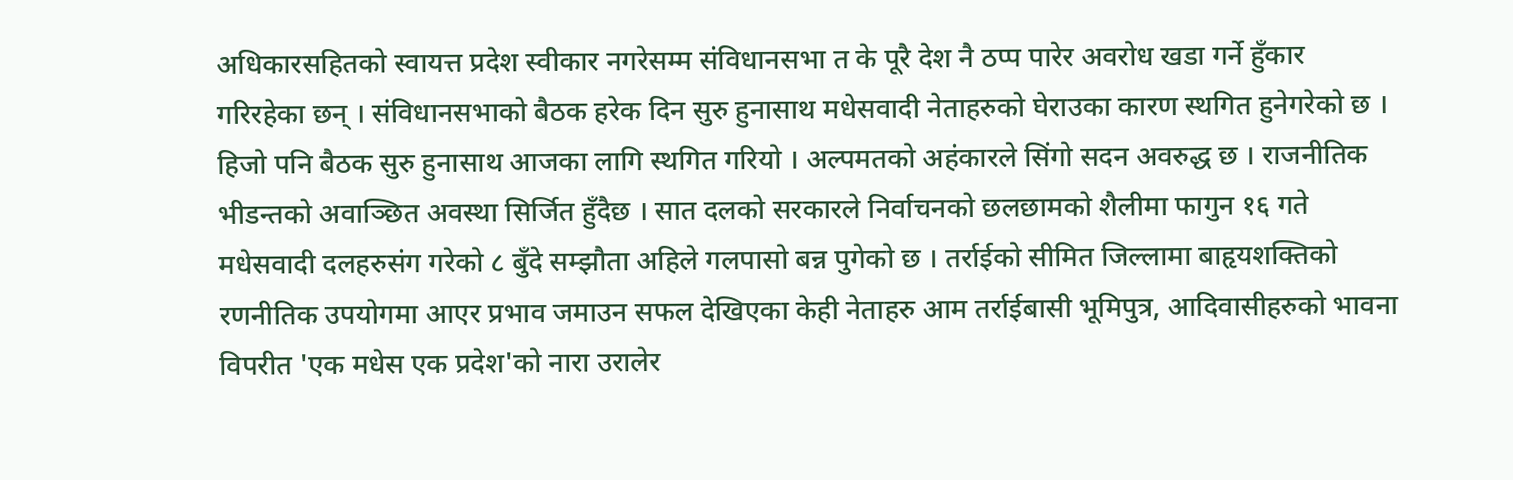अधिकारसहितको स्वायत्त प्रदेश स्वीकार नगरेसम्म संविधानसभा त के पूरै देश नै ठप्प पारेर अवरोध खडा गर्ने हुँकार गरिरहेका छन् । संविधानसभाको बैठक हरेक दिन सुरु हुनासाथ मधेसवादी नेताहरुको घेराउका कारण स्थगित हुनेगरेको छ । हिजो पनि बैठक सुरु हुनासाथ आजका लागि स्थगित गरियो । अल्पमतको अहंकारले सिंगो सदन अवरुद्ध छ । राजनीतिक भीडन्तको अवाञ्छित अवस्था सिर्जित हुँदैछ । सात दलको सरकारले निर्वाचनको छलछामको शैलीमा फागुन १६ गते मधेसवादी दलहरुसंग गरेको ८ बुँदे सम्झौता अहिले गलपासो बन्न पुगेको छ । तर्राईको सीमित जिल्लामा बाहृयशक्तिको रणनीतिक उपयोगमा आएर प्रभाव जमाउन सफल देखिएका केही नेताहरु आम तर्राईबासी भूमिपुत्र, आदिवासीहरुको भावना विपरीत 'एक मधेस एक प्रदेश'को नारा उरालेर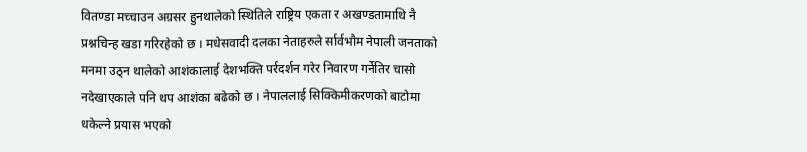वितण्डा मच्चाउन अग्रसर हुनथालेको स्थितिले राष्ट्रिय एकता र अखण्डतामाथि नै प्रश्नचिन्ह खडा गरिरहेको छ । मधेसवादी दलका नेताहरुले र्सार्वभौम नेपाली जनताको मनमा उठ्न थालेको आशंकालाई देशभक्ति पर्रदर्शन गरेर निवारण गर्नेतिर चासो नदेखाएकाले पनि थप आशंका बढेको छ । नेपाललाई सिक्किमीकरणको बाटोमा धकेल्ने प्रयास भएको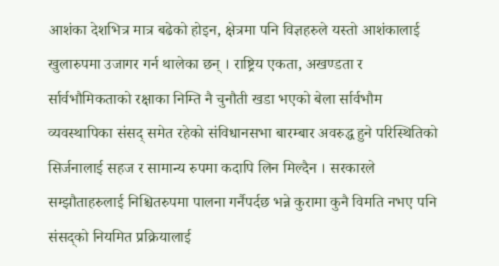आशंका देशभित्र मात्र बढेको होइन, क्षेत्रमा पनि विज्ञहरुले यस्तो आशंकालाई खुलारुपमा उजागर गर्न थालेका छन् । राष्ट्रिय एकता, अखण्डता र र्सार्वभौमिकताको रक्षाका निम्ति नै चुनौती खडा भएको बेला र्सार्वभौम व्यवस्थापिका संसद् समेत रहेको संविधानसभा बारम्बार अवरुद्ध हुने परिस्थितिको सिर्जनालाई सहज र सामान्य रुपमा कदापि लिन मिल्दैन । सरकारले सम्झौताहरुलाई निश्चितरुपमा पालना गर्नैपर्दछ भन्ने कुरामा कुनै विमति नभए पनि संसद्को नियमित प्रक्रियालाई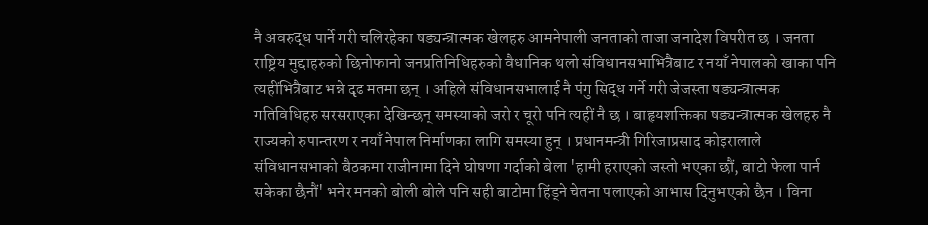नै अवरुद्ध पार्ने गरी चलिरहेका षड्यन्त्रात्मक खेलहरु आमनेपाली जनताको ताजा जनादेश विपरीत छ । जनता राष्ट्रिय मुद्दाहरुको छिनोफानो जनप्रतिनिधिहरुको वैधानिक थलो संविधानसभाभित्रैबाट र नयाँ नेपालको खाका पनि त्यहींभित्रैबाट भन्ने दृढ मतमा छन् । अहिले संविधानसभालाई नै पंगु सिद्ध गर्ने गरी जेजस्ता षड्यन्त्रात्मक गतिविधिहरु सरसराएका देखिन्छन् समस्याको जरो र चूरो पनि त्यहीं नै छ । बाहृयशक्तिका षड्यन्त्रात्मक खेलहरु नै राज्यको रुपान्तरण र नयाँ नेपाल निर्माणका लागि समस्या हुन् । प्रधानमन्त्री गिरिजाप्रसाद कोइरालाले संविधानसभाको बैठकमा राजीनामा दिने घोषणा गर्दाको बेला 'हामी हराएको जस्तो भएका छौं, बाटो फेला पार्न सकेका छैनौं' भनेर मनको बोली बोले पनि सही बाटोमा हिंड्ने चेतना पलाएको आभास दिनुभएको छैन । विना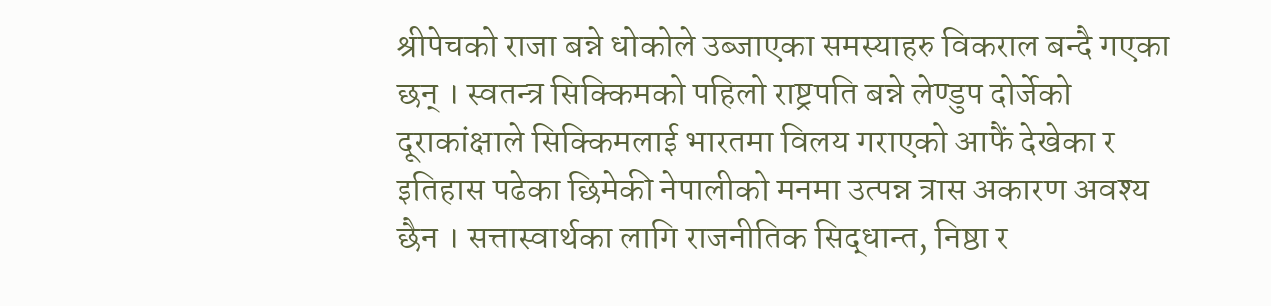श्रीपेचको राजा बन्ने धोकोले उब्जाएका समस्याहरु विकराल बन्दै गएका छन् । स्वतन्त्र सिक्किमको पहिलो राष्ट्रपति बन्ने लेण्डुप दोर्जेको दूराकांक्षाले सिक्किमलाई भारतमा विलय गराएको आफैं देखेका र इतिहास पढेका छिमेकी नेपालीको मनमा उत्पन्न त्रास अकारण अवश्य छैन । सत्तास्वार्थका लागि राजनीतिक सिद्धान्त, निष्ठा र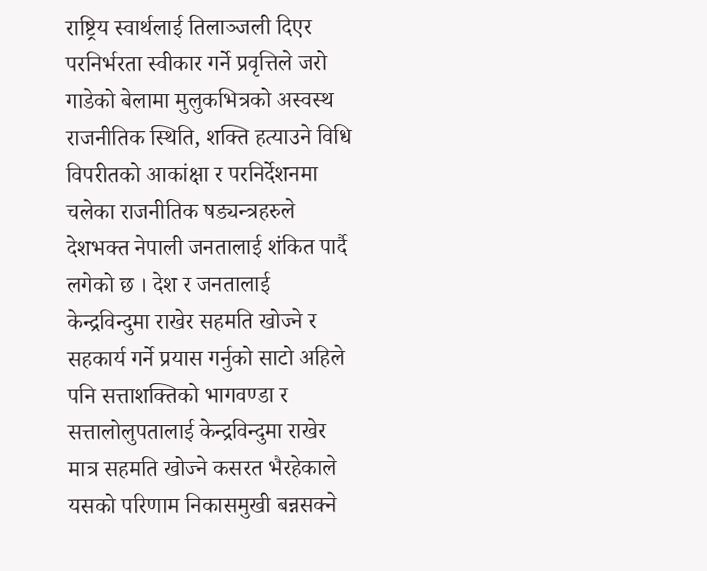राष्ट्रिय स्वार्थलाई तिलाञ्जली दिएर परनिर्भरता स्वीकार गर्ने प्रवृत्तिले जरो गाडेको बेलामा मुलुकभित्रको अस्वस्थ राजनीतिक स्थिति, शक्ति हत्याउने विधि विपरीतको आकांक्षा र परनिर्देशनमा चलेका राजनीतिक षड्यन्त्रहरुले देशभक्त नेपाली जनतालाई शंकित पार्दै लगेको छ । देश र जनतालाई केन्द्रविन्दुमा राखेर सहमति खोज्ने र सहकार्य गर्ने प्रयास गर्नुको साटो अहिले पनि सत्ताशक्तिको भागवण्डा र सत्तालोलुपतालाई केन्द्रविन्दुमा राखेर मात्र सहमति खोज्ने कसरत भैरहेकाले यसको परिणाम निकासमुखी बन्नसक्ने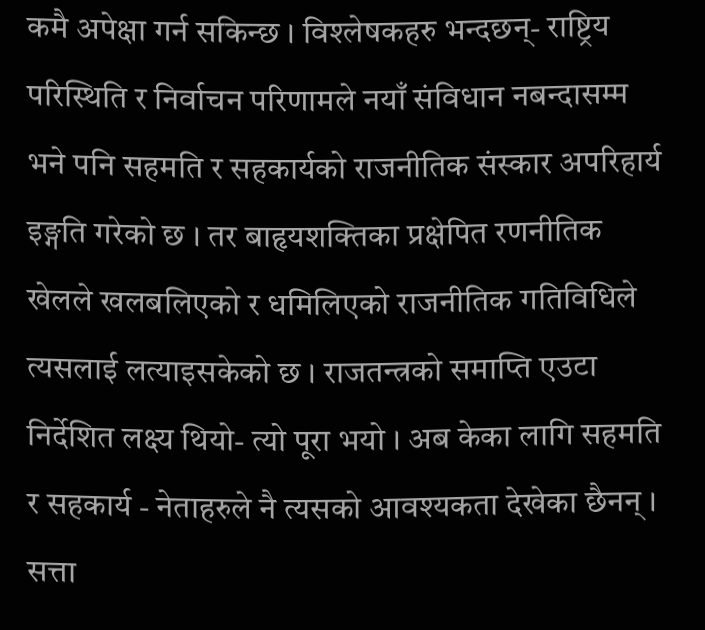कमै अपेक्षा गर्न सकिन्छ । विश्लेषकहरु भन्दछन्- राष्ट्रिय परिस्थिति र निर्वाचन परिणामले नयाँ संविधान नबन्दासम्म भने पनि सहमति र सहकार्यको राजनीतिक संस्कार अपरिहार्य इङ्गति गरेको छ । तर बाहृयशक्तिका प्रक्षेपित रणनीतिक खेलले खलबलिएको र धमिलिएको राजनीतिक गतिविधिले त्यसलाई लत्याइसकेको छ । राजतन्त्रको समाप्ति एउटा निर्देशित लक्ष्य थियो- त्यो पूरा भयो । अब केका लागि सहमति र सहकार्य - नेताहरुले नै त्यसको आवश्यकता देखेका छैनन् । सत्ता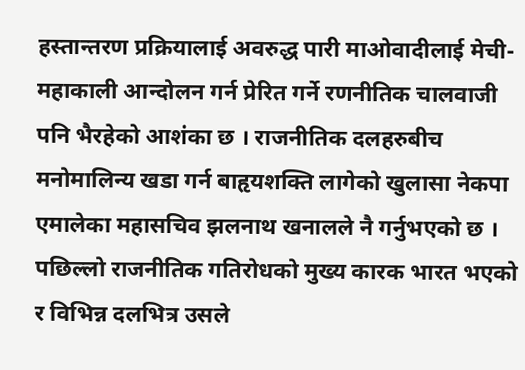हस्तान्तरण प्रक्रियालाई अवरुद्ध पारी माओवादीलाई मेची-महाकाली आन्दोलन गर्न प्रेरित गर्ने रणनीतिक चालवाजी पनि भैरहेको आशंका छ । राजनीतिक दलहरुबीच मनोमालिन्य खडा गर्न बाहृयशक्ति लागेको खुलासा नेकपा एमालेका महासचिव झलनाथ खनालले नै गर्नुभएको छ । पछिल्लो राजनीतिक गतिरोधको मुख्य कारक भारत भएको र विभिन्न दलभित्र उसले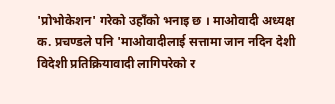'प्रोभोकेशन' गरेको उहाँको भनाइ छ । माओवादी अध्यक्ष क. प्रचण्डले पनि 'माओवादीलाई सत्तामा जान नदिन देशी विदेशी प्रतिक्रियावादी लागिपरेको र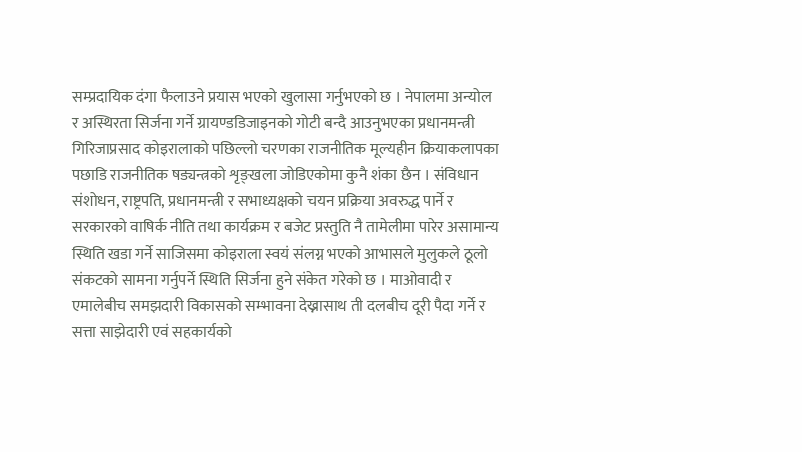सम्प्रदायिक दंगा फैलाउने प्रयास भएको खुलासा गर्नुभएको छ । नेपालमा अन्योल र अस्थिरता सिर्जना गर्ने ग्रायण्डडिजाइनको गोटी बन्दै आउनुभएका प्रधानमन्त्री गिरिजाप्रसाद कोइरालाको पछिल्लो चरणका राजनीतिक मूल्यहीन क्रियाकलापका पछाडि राजनीतिक षड्यन्त्रको शृङ्खला जोडिएकोमा कुनै शंका छैन । संविधान संशोधन, राष्ट्रपति, प्रधानमन्त्री र सभाध्यक्षको चयन प्रक्रिया अवरुद्ध पार्ने र सरकारको वाषिर्क नीति तथा कार्यक्रम र बजेट प्रस्तुति नै तामेलीमा पारेर असामान्य स्थिति खडा गर्ने साजिसमा कोइराला स्वयं संलग्न भएको आभासले मुलुकले ठूलो संकटको सामना गर्नुपर्ने स्थिति सिर्जना हुने संकेत गरेको छ । माओवादी र एमालेबीच समझदारी विकासको सम्भावना देख्नासाथ ती दलबीच दूरी पैदा गर्ने र सत्ता साझेदारी एवं सहकार्यको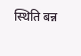स्थिति बन्न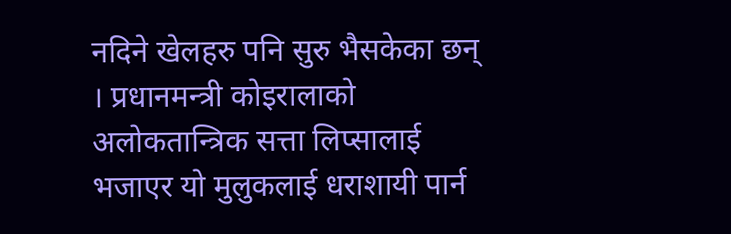नदिने खेलहरु पनि सुरु भैसकेका छन् । प्रधानमन्त्री कोइरालाको अलोकतान्त्रिक सत्ता लिप्सालाई भजाएर यो मुलुकलाई धराशायी पार्न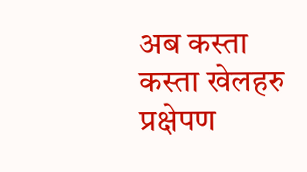अब कस्ता कस्ता खेलहरु प्रक्षेपण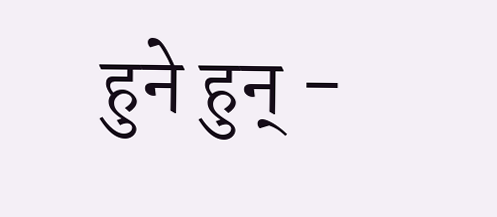हुने हुन् -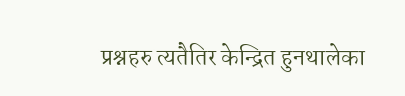प्रश्नहरु त्यतैतिर केन्द्रित हुनथालेका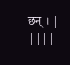छन् । |
||||